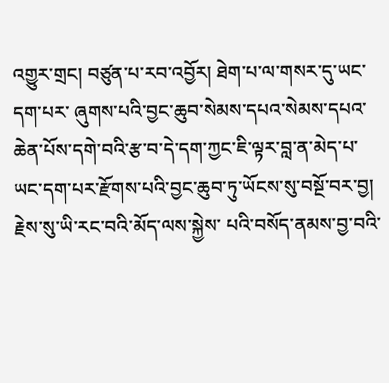འགྱུར་གྲང། བཙུན་པ་རབ་འབྱོར། ཐེག་པ་ལ་གསར་དུ་ཡང་དག་པར་ ཞུགས་པའི་བྱང་ཆུབ་སེམས་དཔའ་སེམས་དཔའ་ཆེན་པོས་དགེ་བའི་རྩ་བ་དེ་དག་ཀྱང་ཇི་ལྟར་བླ་ན་མེད་པ་ཡང་དག་པར་རྫོགས་པའི་བྱང་ཆུབ་ཏུ་ཡོངས་སུ་བསྔོ་བར་བྱ། རྗེས་སུ་ཡི་རང་བའི་མོད་ལས་སྐྱེས་ པའི་བསོད་ནམས་བྱ་བའི་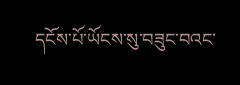དངོས་པོ་ཡོངས་སུ་བཟུང་བའང་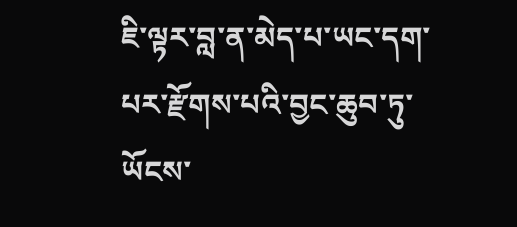ཇི་ལྟར་བླ་ན་མེད་པ་ཡང་དག་པར་རྫོགས་པའི་བྱང་ཆུབ་ཏུ་ཡོངས་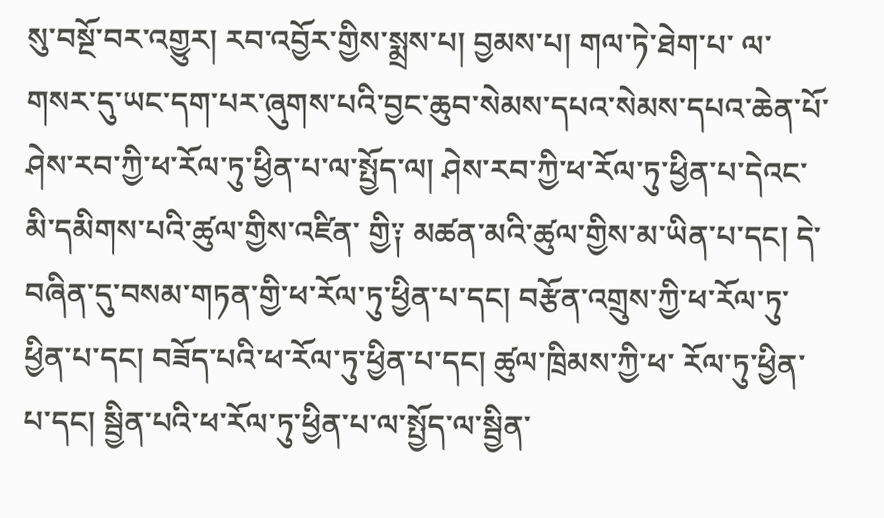སུ་བསྔོ་བར་འགྱུར། རབ་འབྱོར་གྱིས་སྨྲས་པ། བྱམས་པ། གལ་ཏེ་ཐེག་པ་ ལ་གསར་དུ་ཡང་དག་པར་ཞུགས་པའི་བྱང་ཆུབ་སེམས་དཔའ་སེམས་དཔའ་ཆེན་པོ་ཤེས་རབ་ཀྱི་ཕ་རོལ་ཏུ་ཕྱིན་པ་ལ་སྤྱོད་ལ། ཤེས་རབ་ཀྱི་ཕ་རོལ་ཏུ་ཕྱིན་པ་དེའང་མི་དམིགས་པའི་ཚུལ་གྱིས་འཛིན་ གྱི༑ མཚན་མའི་ཚུལ་གྱིས་མ་ཡིན་པ་དང། དེ་བཞིན་དུ་བསམ་གཏན་གྱི་ཕ་རོལ་ཏུ་ཕྱིན་པ་དང། བརྩོན་འགྲུས་ཀྱི་ཕ་རོལ་ཏུ་ཕྱིན་པ་དང། བཟོད་པའི་ཕ་རོལ་ཏུ་ཕྱིན་པ་དང། ཚུལ་ཁྲིམས་ཀྱི་ཕ་ རོལ་ཏུ་ཕྱིན་པ་དང། སྦྱིན་པའི་ཕ་རོལ་ཏུ་ཕྱིན་པ་ལ་སྤྱོད་ལ་སྦྱིན་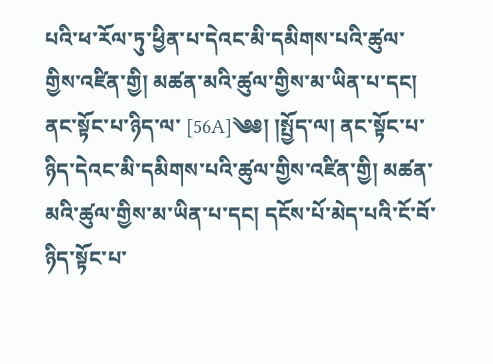པའི་ཕ་རོལ་ཏུ་ཕྱིན་པ་དེའང་མི་དམིགས་པའི་ཚུལ་གྱིས་འཛིན་གྱི། མཚན་མའི་ཚུལ་གྱིས་མ་ཡིན་པ་དང། ནང་སྟོང་པ་ཉིད་ལ་ [56A]༄༅། །སྤྱོད་ལ། ནང་སྟོང་པ་ཉིད་དེའང་མི་དམིགས་པའི་ཚུལ་གྱིས་འཛིན་གྱི། མཚན་མའི་ཚུལ་གྱིས་མ་ཡིན་པ་དང། དངོས་པོ་མེད་པའི་ངོ་བོ་ཉིད་སྟོང་པ་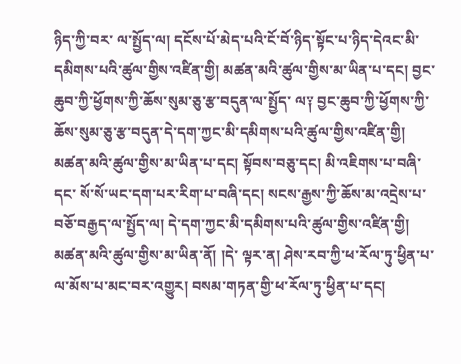ཉིད་ཀྱི་བར་ ལ་སྤྱོད་ལ། དངོས་པོ་མེད་པའི་ངོ་བོ་ཉིད་སྟོང་པ་ཉིད་དེའང་མི་དམིགས་པའི་ཚུལ་གྱིས་འཛིན་གྱི། མཚན་མའི་ཚུལ་གྱིས་མ་ཡིན་པ་དང། བྱང་ཆུབ་ཀྱི་ཕྱོགས་ཀྱི་ཆོས་སུམ་ཅུ་རྩ་བདུན་ལ་སྤྱོད་ ལ༑ བྱང་ཆུབ་ཀྱི་ཕྱོགས་ཀྱི་ཆོས་སུམ་ཅུ་རྩ་བདུན་དེ་དག་ཀྱང་མི་དམིགས་པའི་ཚུལ་གྱིས་འཛིན་གྱི། མཚན་མའི་ཚུལ་གྱིས་མ་ཡིན་པ་དང། སྟོབས་བཅུ་དང། མི་འཇིགས་པ་བཞི་དང་ སོ་སོ་ཡང་དག་པར་རིག་པ་བཞི་དང། སངས་རྒྱས་ཀྱི་ཆོས་མ་འདྲེས་པ་བཅོ་བརྒྱད་ལ་སྤྱོད་ལ། དེ་དག་ཀྱང་མི་དམིགས་པའི་ཚུལ་གྱིས་འཛིན་གྱི། མཚན་མའི་ཚུལ་གྱིས་མ་ཡིན་ནོ། །དེ་ ལྟར་ན། ཤེས་རབ་ཀྱི་ཕ་རོལ་ཏུ་ཕྱིན་པ་ལ་མོས་པ་མང་བར་འགྱུར། བསམ་གཏན་གྱི་ཕ་རོལ་ཏུ་ཕྱིན་པ་དང།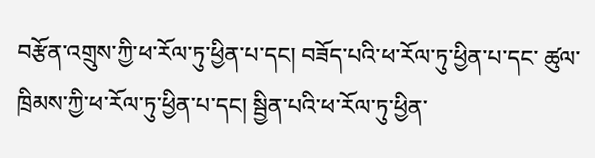བརྩོན་འགྲུས་ཀྱི་ཕ་རོལ་ཏུ་ཕྱིན་པ་དང། བཟོད་པའི་ཕ་རོལ་ཏུ་ཕྱིན་པ་དང་ ཚུལ་ཁྲིམས་ཀྱི་ཕ་རོལ་ཏུ་ཕྱིན་པ་དང། སྦྱིན་པའི་ཕ་རོལ་ཏུ་ཕྱིན་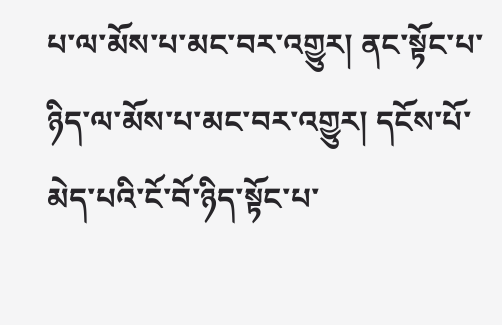པ་ལ་མོས་པ་མང་བར་འགྱུར། ནང་སྟོང་པ་ཉིད་ལ་མོས་པ་མང་བར་འགྱུར། དངོས་པོ་མེད་པའི་ངོ་བོ་ཉིད་སྟོང་པ་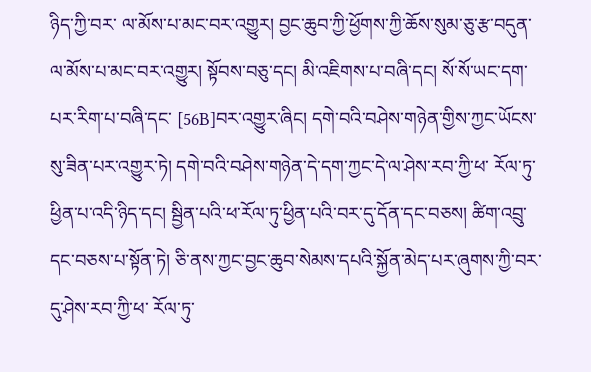ཉིད་ཀྱི་བར་ ལ་མོས་པ་མང་བར་འགྱུར། བྱང་ཆུབ་ཀྱི་ཕྱོགས་ཀྱི་ཆོས་སུམ་ཅུ་རྩ་བདུན་ལ་མོས་པ་མང་བར་འགྱུར། སྟོབས་བཅུ་དང། མི་འཇིགས་པ་བཞི་དང། སོ་སོ་ཡང་དག་པར་རིག་པ་བཞི་དང་ [56B]བར་འགྱུར་ཞིང། དགེ་བའི་བཤེས་གཉེན་གྱིས་ཀྱང་ཡོངས་སུ་ཟིན་པར་འགྱུར་ཏེ། དགེ་བའི་བཤེས་གཉེན་དེ་དག་ཀྱང་དེ་ལ་ཤེས་རབ་ཀྱི་ཕ་ རོལ་ཏུ་ཕྱིན་པ་འདི་ཉིད་དང། སྦྱིན་པའི་ཕ་རོལ་ཏུ་ཕྱིན་པའི་བར་དུ་དོན་དང་བཅས། ཚིག་འབྲུ་དང་བཅས་པ་སྟོན་ཏེ། ཅི་ནས་ཀྱང་བྱང་ཆུབ་སེམས་དཔའི་སྐྱོན་མེད་པར་ཞུགས་ཀྱི་བར་དུ་ཤེས་རབ་ཀྱི་ཕ་ རོལ་ཏུ་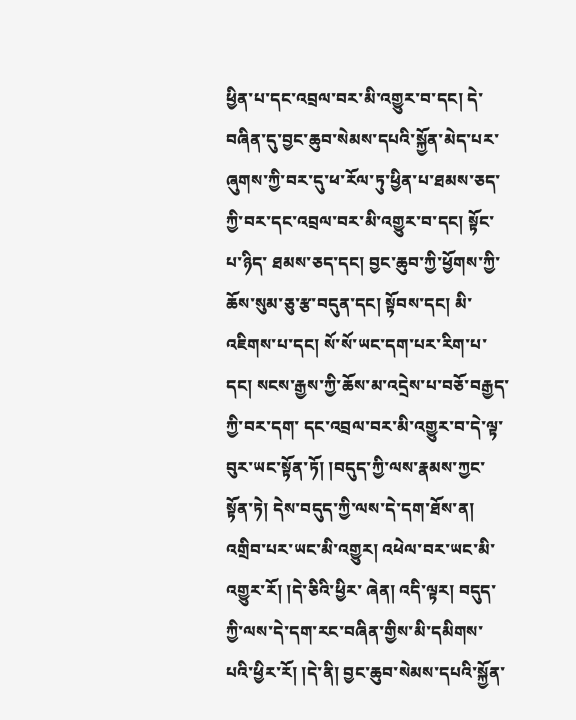ཕྱིན་པ་དང་འབྲལ་བར་མི་འགྱུར་བ་དང། དེ་བཞིན་དུ་བྱང་ཆུབ་སེམས་དཔའི་སྐྱོན་མེད་པར་ཞུགས་ཀྱི་བར་དུ་ཕ་རོལ་ཏུ་ཕྱིན་པ་ཐམས་ཅད་ཀྱི་བར་དང་འབྲལ་བར་མི་འགྱུར་བ་དང། སྟོང་པ་ཉིད་ ཐམས་ཅད་དང། བྱང་ཆུབ་ཀྱི་ཕྱོགས་ཀྱི་ཆོས་སུམ་ཅུ་རྩ་བདུན་དང། སྟོབས་དང། མི་འཇིགས་པ་དང། སོ་སོ་ཡང་དག་པར་རིག་པ་དང། སངས་རྒྱས་ཀྱི་ཆོས་མ་འདྲེས་པ་བཅོ་བརྒྱད་ཀྱི་བར་དག་ དང་འབྲལ་བར་མི་འགྱུར་བ་དེ་ལྟ་བུར་ཡང་སྟོན་ཏོ། །བདུད་ཀྱི་ལས་རྣམས་ཀྱང་སྟོན་ཏེ། དེས་བདུད་ཀྱི་ལས་དེ་དག་ཐོས་ན། འགྲིབ་པར་ཡང་མི་འགྱུར། འཕེལ་བར་ཡང་མི་འགྱུར་རོ། །དེ་ཅིའི་ཕྱིར་ ཞེན། འདི་ལྟར། བདུད་ཀྱི་ལས་དེ་དག་རང་བཞིན་གྱིས་མི་དམིགས་པའི་ཕྱིར་རོ། །དེ་ནི། བྱང་ཆུབ་སེམས་དཔའི་སྐྱོན་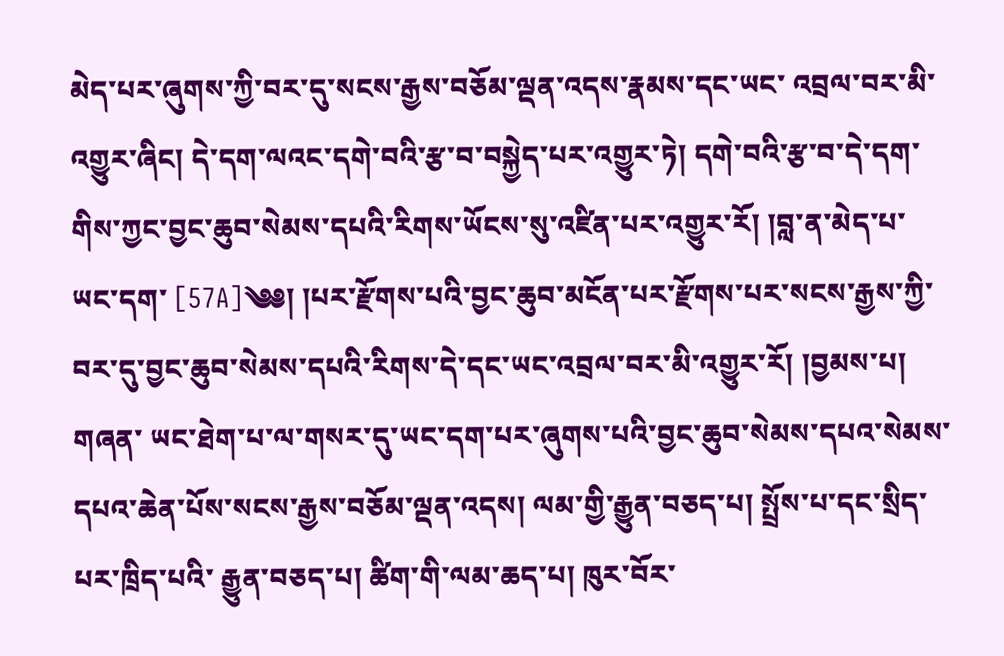མེད་པར་ཞུགས་ཀྱི་བར་དུ་སངས་རྒྱས་བཅོམ་ལྡན་འདས་རྣམས་དང་ཡང་ འབྲལ་བར་མི་འགྱུར་ཞིང། དེ་དག་ལའང་དགེ་བའི་རྩ་བ་བསྐྱེད་པར་འགྱུར་ཏེ། དགེ་བའི་རྩ་བ་དེ་དག་གིས་ཀྱང་བྱང་ཆུབ་སེམས་དཔའི་རིགས་ཡོངས་སུ་འཛིན་པར་འགྱུར་རོ། །བླ་ན་མེད་པ་ཡང་དག་ [57A]༄༅། །པར་རྫོགས་པའི་བྱང་ཆུབ་མངོན་པར་རྫོགས་པར་སངས་རྒྱས་ཀྱི་བར་དུ་བྱང་ཆུབ་སེམས་དཔའི་རིགས་དེ་དང་ཡང་འབྲལ་བར་མི་འགྱུར་རོ། །བྱམས་པ། གཞན་ ཡང་ཐེག་པ་ལ་གསར་དུ་ཡང་དག་པར་ཞུགས་པའི་བྱང་ཆུབ་སེམས་དཔའ་སེམས་དཔའ་ཆེན་པོས་སངས་རྒྱས་བཅོམ་ལྡན་འདས། ལམ་གྱི་རྒྱུན་བཅད་པ། སྤྲོས་པ་དང་སྲིད་པར་ཁྲིད་པའི་ རྒྱུན་བཅད་པ། ཚིག་གི་ལམ་ཆད་པ། ཁུར་བོར་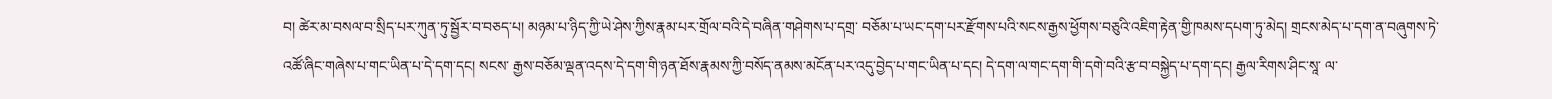བ། ཚེར་མ་བསལ་བ་སྲིད་པར་ཀུན་ཏུ་སྦྱོར་བ་བཅད་པ། མཉམ་པ་ཉིད་ཀྱི་ཡེ་ཤེས་ཀྱིས་རྣམ་པར་གྲོལ་བའི་དེ་བཞིན་གཤེགས་པ་དགྲ་ བཅོམ་པ་ཡང་དག་པར་རྫོགས་པའི་སངས་རྒྱས་ཕྱོགས་བཅུའི་འཇིག་རྟེན་གྱི་ཁམས་དཔག་ཏུ་མེད། གྲངས་མེད་པ་དག་ན་བཞུགས་ཏེ་འཚོ་ཞིང་གཞེས་པ་གང་ཡིན་པ་དེ་དག་དང། སངས་ རྒྱས་བཅོམ་ལྡན་འདས་དེ་དག་གི་ཉན་ཐོས་རྣམས་ཀྱི་བསོད་ནམས་མངོན་པར་འདུ་བྱེད་པ་གང་ཡིན་པ་དང། དེ་དག་ལ་གང་དག་གི་དགེ་བའི་རྩ་བ་བསྐྱེད་པ་དག་དང། རྒྱལ་རིགས་ཤིང་སཱ་ ལ་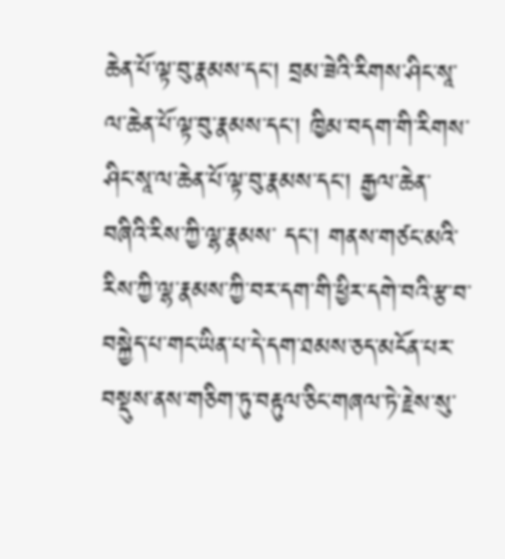ཆེན་པོ་ལྟ་བུ་རྣམས་དང། བྲམ་ཟེའི་རིགས་ཤིང་སཱ་ལ་ཆེན་པོ་ལྟ་བུ་རྣམས་དང། ཁྱིམ་བདག་གི་རིགས་ཤིང་སཱ་ལ་ཆེན་པོ་ལྟ་བུ་རྣམས་དང། རྒྱལ་ཆེན་བཞིའི་རིས་ཀྱི་ལྷ་རྣམས་ དང། གནས་གཙང་མའི་རིས་ཀྱི་ལྷ་རྣམས་ཀྱི་བར་དག་གི་ཕྱིར་དགེ་བའི་རྩ་བ་བསྐྱེད་པ་གང་ཡིན་པ་དེ་དག་ཐམས་ཅད་མངོན་པར་བསྡུས་ནས་གཅིག་ཏུ་བརྟུལ་ཅིང་གཞལ་ཏེ་རྗེས་སུ་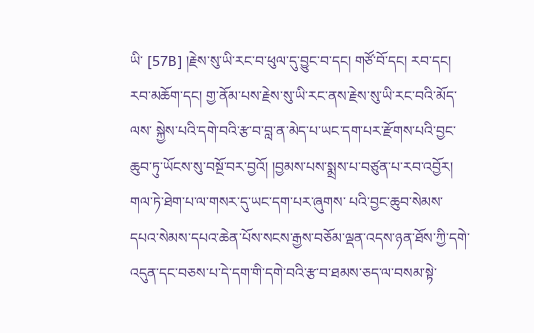ཡི་ [57B] །རྗེས་སུ་ཡི་རང་བ་ཕུལ་དུ་བྱུང་བ་དང། གཙོ་བོ་དང། རབ་དང། རབ་མཆོག་དང། གྱ་ནོམ་པས་རྗེས་སུ་ཡི་རང་ནས་རྗེས་སུ་ཡི་རང་བའི་མོད་ལས་ སྐྱེས་པའི་དགེ་བའི་རྩ་བ་བླ་ན་མེད་པ་ཡང་དག་པར་རྫོགས་པའི་བྱང་ཆུབ་ཏུ་ཡོངས་སུ་བསྔོ་བར་བྱའོ། །བྱམས་པས་སྨྲས་པ་བཙུན་པ་རབ་འབྱོར། གལ་ཏེ་ཐེག་པ་ལ་གསར་དུ་ཡང་དག་པར་ཞུགས་ པའི་བྱང་ཆུབ་སེམས་དཔའ་སེམས་དཔའ་ཆེན་པོས་སངས་རྒྱས་བཅོམ་ལྡན་འདས་ཉན་ཐོས་ཀྱི་དགེ་འདུན་དང་བཅས་པ་དེ་དག་གི་དགེ་བའི་རྩ་བ་ཐམས་ཅད་ལ་བསམ་སྟེ་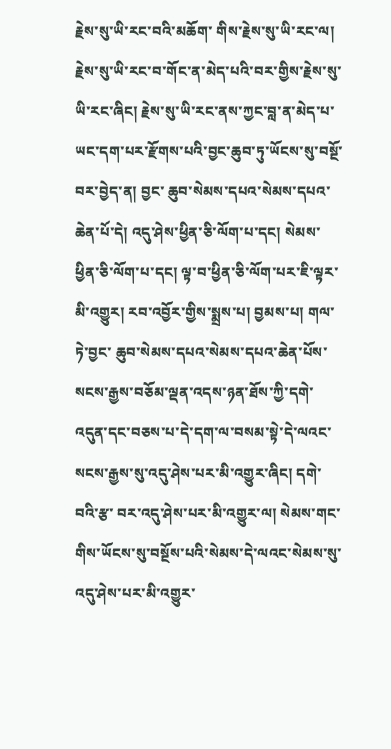རྗེས་སུ་ཡི་རང་བའི་མཆོག་ གིས་རྗེས་སུ་ཡི་རང་ལ། རྗེས་སུ་ཡི་རང་བ་གོང་ན་མེད་པའི་བར་གྱིས་རྗེས་སུ་ཡི་རང་ཞིང། རྗེས་སུ་ཡི་རང་ནས་ཀྱང་བླ་ན་མེད་པ་ཡང་དག་པར་རྫོགས་པའི་བྱང་ཆུབ་ཏུ་ཡོངས་སུ་བསྔོ་བར་བྱེད་ན། བྱང་ ཆུབ་སེམས་དཔའ་སེམས་དཔའ་ཆེན་པོ་དེ། འདུ་ཤེས་ཕྱིན་ཅི་ལོག་པ་དང། སེམས་ཕྱིན་ཅི་ལོག་པ་དང། ལྟ་བ་ཕྱིན་ཅི་ལོག་པར་ཇི་ལྟར་མི་འགྱུར། རབ་འབྱོར་གྱིས་སྨྲས་པ། བྱམས་པ། གལ་ཏེ་བྱང་ ཆུབ་སེམས་དཔའ་སེམས་དཔའ་ཆེན་པོས་སངས་རྒྱས་བཅོམ་ལྡན་འདས་ཉན་ཐོས་ཀྱི་དགེ་འདུན་དང་བཅས་པ་དེ་དག་ལ་བསམ་སྟེ་དེ་ལའང་སངས་རྒྱས་སུ་འདུ་ཤེས་པར་མི་འགྱུར་ཞིང། དགེ་བའི་རྩ་ བར་འདུ་ཤེས་པར་མི་འགྱུར་ལ། སེམས་གང་གིས་ཡོངས་སུ་བསྔོས་པའི་སེམས་དེ་ལའང་སེམས་སུ་འདུ་ཤེས་པར་མི་འགྱུར་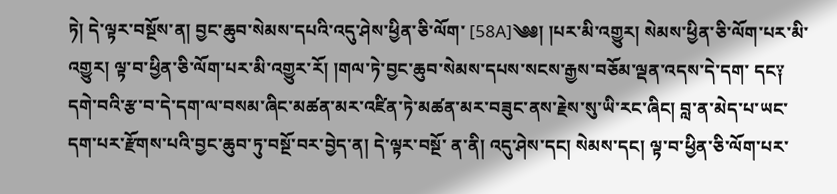ཏེ། དེ་ལྟར་བསྔོས་ན། བྱང་ཆུབ་སེམས་དཔའི་འདུ་ཤེས་ཕྱིན་ཅི་ལོག་ [58A]༄༅། །པར་མི་འགྱུར། སེམས་ཕྱིན་ཅི་ལོག་པར་མི་འགྱུར། ལྟ་བ་ཕྱིན་ཅི་ལོག་པར་མི་འགྱུར་རོ། །གལ་ཏེ་བྱང་ཆུབ་སེམས་དཔས་སངས་རྒྱས་བཅོམ་ལྡན་འདས་དེ་དག་ དང༑ དགེ་བའི་རྩ་བ་དེ་དག་ལ་བསམ་ཞིང་མཚན་མར་འཛིན་ཏེ་མཚན་མར་བཟུང་ནས་རྗེས་སུ་ཡི་རང་ཞིང། བླ་ན་མེད་པ་ཡང་དག་པར་རྫོགས་པའི་བྱང་ཆུབ་ཏུ་བསྔོ་བར་བྱེད་ན། དེ་ལྟར་བསྔོ་ ན་ནི། འདུ་ཤེས་དང། སེམས་དང། ལྟ་བ་ཕྱིན་ཅི་ལོག་པར་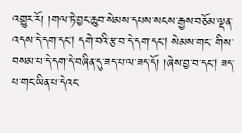འགྱུར་རོ། །གལ་ཏེ་བྱང་ཆུབ་སེམས་དཔས་སངས་རྒྱས་བཅོམ་ལྡན་འདས་དེ་དག་དང། དགེ་བའི་རྩ་བ་དེ་དག་དང། སེམས་གང་ གིས་བསམ་པ་དེ་དག་དེ་བཞིན་དུ་ཟད་པ་ལ་ཟད་དོ། །ཞེས་བྱ་བ་དང། ཟད་པ་གང་ཡིན་པ་དེའང་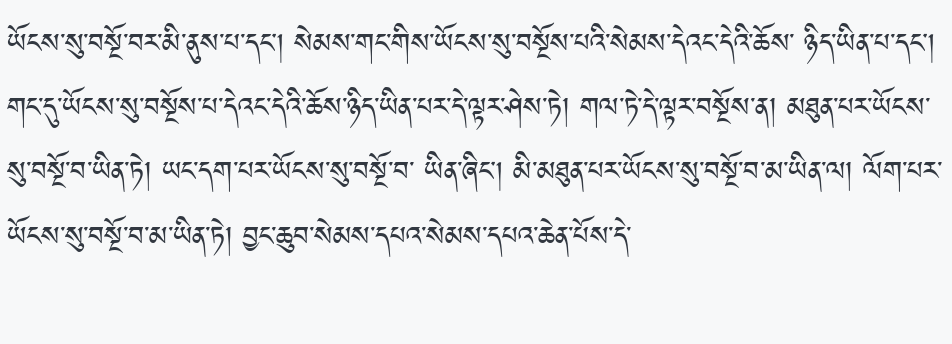ཡོངས་སུ་བསྔོ་བར་མི་ནུས་པ་དང། སེམས་གང་གིས་ཡོངས་སུ་བསྔོས་པའི་སེམས་དེའང་དེའི་ཆོས་ ཉིད་ཡིན་པ་དང། གང་དུ་ཡོངས་སུ་བསྔོས་པ་དེའང་དེའི་ཆོས་ཉིད་ཡིན་པར་དེ་ལྟར་ཤེས་ཏེ། གལ་ཏེ་དེ་ལྟར་བསྔོས་ན། མཐུན་པར་ཡོངས་སུ་བསྔོ་བ་ཡིན་ཏེ། ཡང་དག་པར་ཡོངས་སུ་བསྔོ་བ་ ཡིན་ཞིང། མི་མཐུན་པར་ཡོངས་སུ་བསྔོ་བ་མ་ཡིན་ལ། ལོག་པར་ཡོངས་སུ་བསྔོ་བ་མ་ཡིན་ཏེ། བྱང་ཆུབ་སེམས་དཔའ་སེམས་དཔའ་ཆེན་པོས་དེ་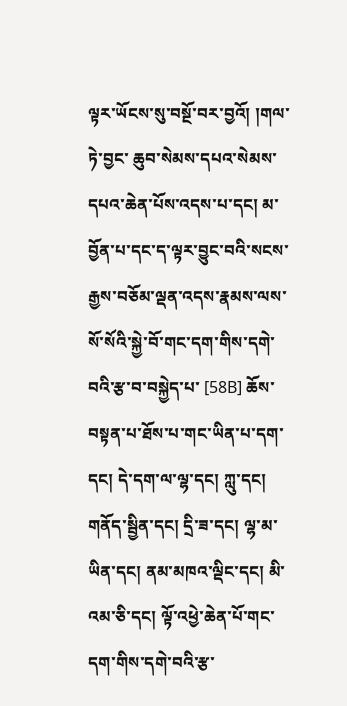ལྟར་ཡོངས་སུ་བསྔོ་བར་བྱའོ། །གལ་ཏེ་བྱང་ ཆུབ་སེམས་དཔའ་སེམས་དཔའ་ཆེན་པོས་འདས་པ་དང། མ་བྱོན་པ་དང་ད་ལྟར་བྱུང་བའི་སངས་རྒྱས་བཅོམ་ལྡན་འདས་རྣམས་ལས་སོ་སོའི་སྐྱེ་བོ་གང་དག་གིས་དགེ་བའི་རྩ་བ་བསྐྱེད་པ་ [58B] ཆོས་བསྟན་པ་ཐོས་པ་གང་ཡིན་པ་དག་དང། དེ་དག་ལ་ལྷ་དང། ཀླུ་དང། གནོད་སྦྱིན་དང། དྲི་ཟ་དང། ལྷ་མ་ཡིན་དང། ནམ་མཁའ་ལྡིང་དང། མི་འམ་ཅི་དང། ལྟོ་འཕྱེ་ཆེན་པོ་གང་ དག་གིས་དགེ་བའི་རྩ་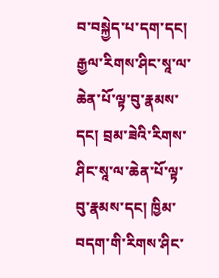བ་བསྐྱེད་པ་དག་དང། རྒྱལ་རིགས་ཤིང་སཱ་ལ་ཆེན་པོ་ལྟ་བུ་རྣམས་དང། བྲམ་ཟེའི་རིགས་ཤིང་སཱ་ལ་ཆེན་པོ་ལྟ་བུ་རྣམས་དང། ཁྱིམ་བདག་གི་རིགས་ཤིང་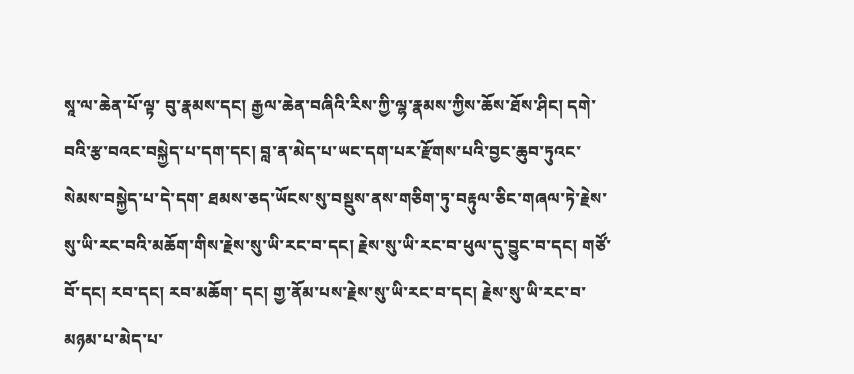སཱ་ལ་ཆེན་པོ་ལྟ་ བུ་རྣམས་དང། རྒྱལ་ཆེན་བཞིའི་རིས་ཀྱི་ལྷ་རྣམས་ཀྱིས་ཆོས་ཐོས་ཤིང། དགེ་བའི་རྩ་བའང་བསྐྱེད་པ་དག་དང། བླ་ན་མེད་པ་ཡང་དག་པར་རྫོགས་པའི་བྱང་ཆུབ་ཏུའང་སེམས་བསྐྱེད་པ་དེ་དག་ ཐམས་ཅད་ཡོངས་སུ་བསྡུས་ནས་གཅིག་ཏུ་བརྟུལ་ཅིང་གཞལ་ཏེ་རྗེས་སུ་ཡི་རང་བའི་མཆོག་གིས་རྗེས་སུ་ཡི་རང་བ་དང། རྗེས་སུ་ཡི་རང་བ་ཕུལ་དུ་བྱུང་བ་དང། གཙོ་བོ་དང། རབ་དང། རབ་མཆོག་ དང། གྱ་ནོམ་པས་རྗེས་སུ་ཡི་རང་བ་དང། རྗེས་སུ་ཡི་རང་བ་མཉམ་པ་མེད་པ་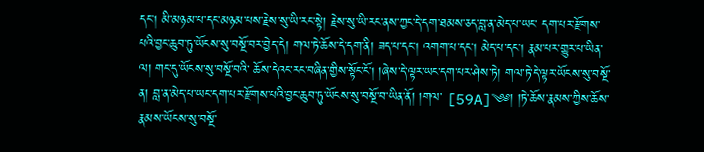དང། མི་མཉམ་པ་དང་མཉམ་པས་རྗེས་སུ་ཡི་རང་སྟེ། རྗེས་སུ་ཡི་རང་ནས་ཀྱང་དེ་དག་ཐམས་ཅད་བླ་ན་མེད་པ་ཡང་ དག་པར་རྫོགས་པའི་བྱང་ཆུབ་ཏུ་ཡོངས་སུ་བསྔོ་བར་བྱེད་དེ། གལ་ཏེ་ཆོས་དེ་དག་ནི། ཟད་པ་དང། འགག་པ་དང། མེད་པ་དང། རྣམ་པར་གྱུར་པ་ཡིན་ལ། གང་དུ་ཡོངས་སུ་བསྔོ་བའི་ ཆོས་དེའང་རང་བཞིན་གྱིས་སྟོང་ངོ། །ཞེས་དེ་ལྟར་ཡང་དག་པར་ཤེས་ཏེ། གལ་ཏེ་དེ་ལྟར་ཡོངས་སུ་བསྔོ་ན། བླ་ན་མེད་པ་ཡང་དག་པར་རྫོགས་པའི་བྱང་ཆུབ་ཏུ་ཡོངས་སུ་བསྔོ་བ་ཡིན་ནོ། །གལ་ [59A]༄༅། །ཏེ་ཆོས་རྣམས་ཀྱིས་ཆོས་རྣམས་ཡོངས་སུ་བསྔོ་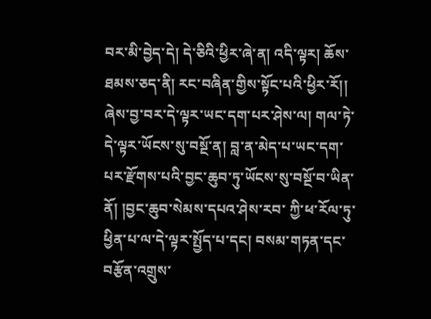བར་མི་བྱེད་དེ། དེ་ཅིའི་ཕྱིར་ཞེ་ན། འདི་ལྟར། ཆོས་ཐམས་ཅད་ནི། རང་བཞིན་གྱིས་སྟོང་པའི་ཕྱིར་རོ།། ཞེས་བྱ་བར་དེ་ལྟར་ཡང་དག་པར་ཤེས་ལ། གལ་ཏེ་དེ་ལྟར་ཡོངས་སུ་བསྔོ་ན། བླ་ན་མེད་པ་ཡང་དག་པར་རྫོགས་པའི་བྱང་ཆུབ་ཏུ་ཡོངས་སུ་བསྔོ་བ་ཡིན་ནོ། །བྱང་ཆུབ་སེམས་དཔའ་ཤེས་རབ་ ཀྱི་ཕ་རོལ་ཏུ་ཕྱིན་པ་ལ་དེ་ལྟར་སྤྱོད་པ་དང། བསམ་གཏན་དང་བརྩོན་འགྲུས་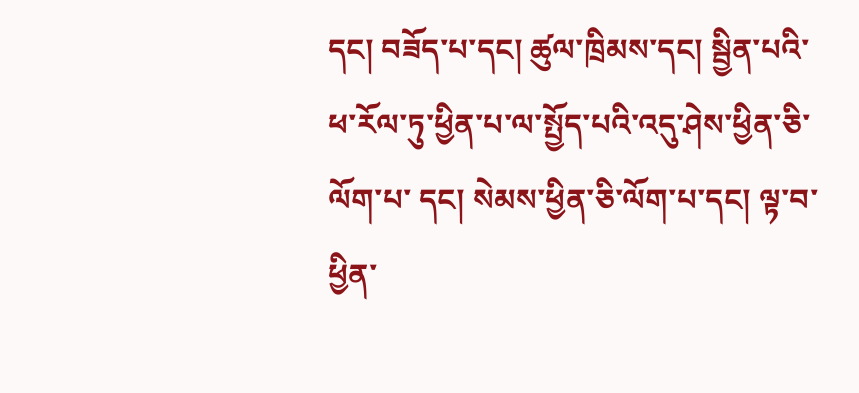དང། བཟོད་པ་དང། ཚུལ་ཁྲིམས་དང། སྦྱིན་པའི་ཕ་རོལ་ཏུ་ཕྱིན་པ་ལ་སྤྱོད་པའི་འདུ་ཤེས་ཕྱིན་ཅི་ལོག་པ་ དང། སེམས་ཕྱིན་ཅི་ལོག་པ་དང། ལྟ་བ་ཕྱིན་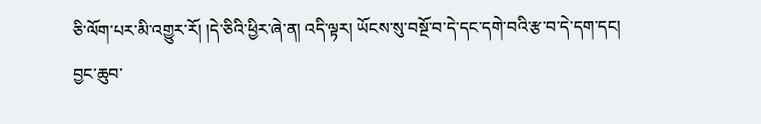ཅི་ལོག་པར་མི་འགྱུར་རོ། །དེ་ཅིའི་ཕྱིར་ཞེ་ན། འདི་ལྟར། ཡོངས་སུ་བསྔོ་བ་དེ་དང་དགེ་བའི་རྩ་བ་དེ་དག་དང། བྱང་ཆུབ་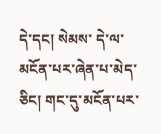དེ་དང། སེམས་ དེ་ལ་མངོན་པར་ཞེན་པ་མེད་ཅིང། གང་དུ་མངོན་པར་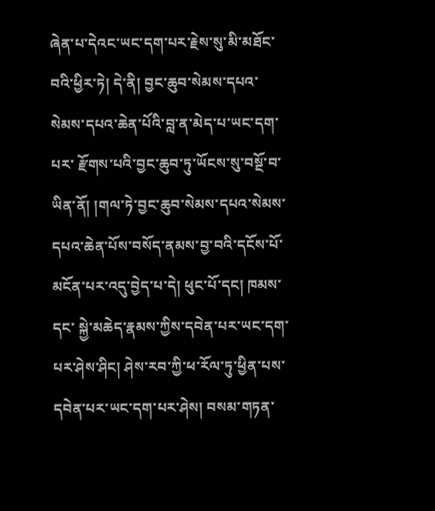ཞེན་པ་དེའང་ཡང་དག་པར་རྗེས་སུ་མི་མཐོང་བའི་ཕྱིར་ཏེ། དེ་ནི། བྱང་ཆུབ་སེམས་དཔའ་སེམས་དཔའ་ཆེན་པོའི་བླ་ན་མེད་པ་ཡང་དག་པར་ རྫོགས་པའི་བྱང་ཆུབ་ཏུ་ཡོངས་སུ་བསྔོ་བ་ཡིན་ནོ། །གལ་ཏེ་བྱང་ཆུབ་སེམས་དཔའ་སེམས་དཔའ་ཆེན་པོས་བསོད་ནམས་བྱ་བའི་དངོས་པོ་མངོན་པར་འདུ་བྱེད་པ་དེ། ཕུང་པོ་དང། ཁམས་དང་ སྐྱེ་མཆེད་རྣམས་ཀྱིས་དབེན་པར་ཡང་དག་པར་ཤེས་ཤིང། ཤེས་རབ་ཀྱི་ཕ་རོལ་ཏུ་ཕྱིན་པས་དབེན་པར་ཡང་དག་པར་ཤེས། བསམ་གཏན་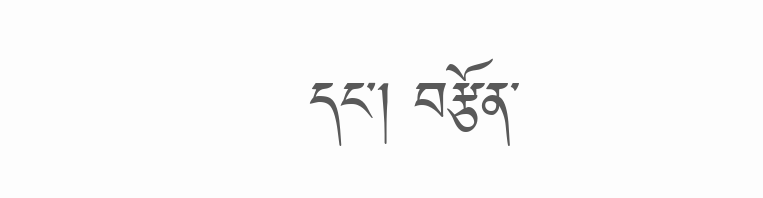དང། བརྩོན་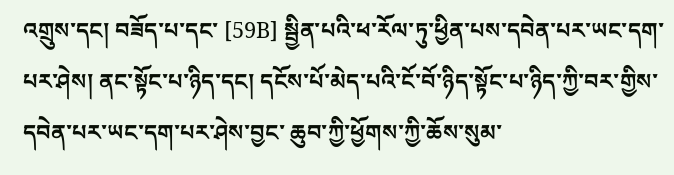འགྲུས་དང། བཟོད་པ་དང་ [59B] སྦྱིན་པའི་ཕ་རོལ་ཏུ་ཕྱིན་པས་དབེན་པར་ཡང་དག་པར་ཤེས། ནང་སྟོང་པ་ཉིད་དང། དངོས་པོ་མེད་པའི་ངོ་བོ་ཉིད་སྟོང་པ་ཉིད་ཀྱི་བར་གྱིས་དབེན་པར་ཡང་དག་པར་ཤེས་བྱང་ ཆུབ་ཀྱི་ཕྱོགས་ཀྱི་ཆོས་སུམ་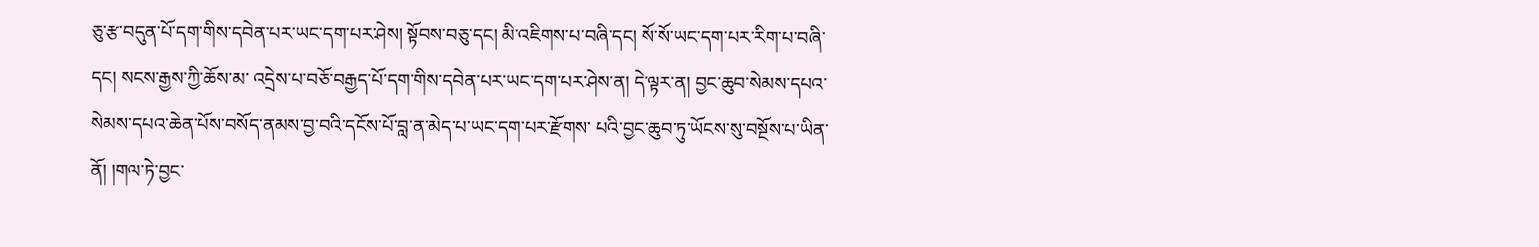ཅུ་རྩ་བདུན་པོ་དག་གིས་དབེན་པར་ཡང་དག་པར་ཤེས། སྟོབས་བཅུ་དང། མི་འཇིགས་པ་བཞི་དང། སོ་སོ་ཡང་དག་པར་རིག་པ་བཞི་དང། སངས་རྒྱས་ཀྱི་ཆོས་མ་ འདྲེས་པ་བཅོ་བརྒྱད་པོ་དག་གིས་དབེན་པར་ཡང་དག་པར་ཤེས་ན། དེ་ལྟར་ན། བྱང་ཆུབ་སེམས་དཔའ་སེམས་དཔའ་ཆེན་པོས་བསོད་ནམས་བྱ་བའི་དངོས་པོ་བླ་ན་མེད་པ་ཡང་དག་པར་རྫོགས་ པའི་བྱང་ཆུབ་ཏུ་ཡོངས་སུ་བསྔོས་པ་ཡིན་ནོ། །གལ་ཏེ་བྱང་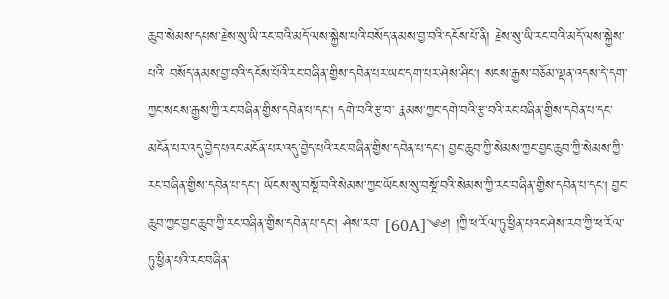ཆུབ་སེམས་དཔས་རྗེས་སུ་ཡི་རང་བའི་མདོ་ལས་སྐྱེས་པའི་བསོད་ནམས་བྱ་བའི་དངོས་པོ་ནི། རྗེས་སུ་ཡི་རང་བའི་མདོ་ལས་སྐྱེས་པའི་ བསོད་ནམས་བྱ་བའི་དངོས་པོའི་རང་བཞིན་གྱིས་དབེན་པར་ཡང་དག་པར་ཤེས་ཤིང། སངས་རྒྱས་བཅོམ་ལྡན་འདས་དེ་དག་ཀྱང་སངས་རྒྱས་ཀྱི་རང་བཞིན་གྱིས་དབེན་པ་དང། དགེ་བའི་རྩ་བ་ རྣམས་ཀྱང་དགེ་བའི་རྩ་བའི་རང་བཞིན་གྱིས་དབེན་པ་དང་མངོན་པར་འདུ་བྱེད་པའང་མངོན་པར་འདུ་བྱེད་པའི་རང་བཞིན་གྱིས་དབེན་པ་དང། བྱང་ཆུབ་ཀྱི་སེམས་ཀྱང་བྱང་ཆུབ་ཀྱི་སེམས་ཀྱི་ རང་བཞིན་གྱིས་དབེན་པ་དང། ཡོངས་སུ་བསྔོ་བའི་སེམས་ཀྱང་ཡོངས་སུ་བསྔོ་བའི་སེམས་ཀྱི་རང་བཞིན་གྱིས་དབེན་པ་དང། བྱང་ཆུབ་ཀྱང་བྱང་ཆུབ་ཀྱི་རང་བཞིན་གྱིས་དབེན་པ་དང། ཤེས་རབ་ [60A]༄༅། །ཀྱི་ཕ་རོལ་ཏུ་ཕྱིན་པའང་ཤེས་རབ་ཀྱི་ཕ་རོལ་ཏུ་ཕྱིན་པའི་རང་བཞིན་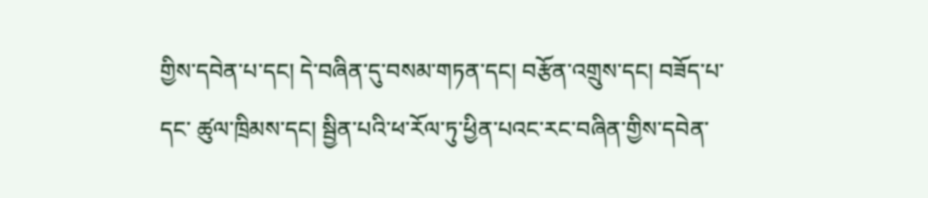གྱིས་དབེན་པ་དང། དེ་བཞིན་དུ་བསམ་གཏན་དང། བརྩོན་འགྲུས་དང། བཟོད་པ་དང་ ཚུལ་ཁྲིམས་དང། སྦྱིན་པའི་ཕ་རོལ་ཏུ་ཕྱིན་པའང་རང་བཞིན་གྱིས་དབེན་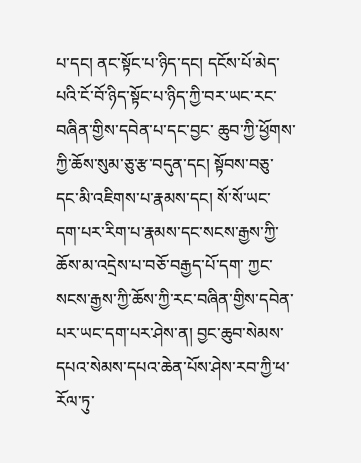པ་དང། ནང་སྟོང་པ་ཉིད་དང། དངོས་པོ་མེད་པའི་ངོ་བོ་ཉིད་སྟོང་པ་ཉིད་ཀྱི་བར་ཡང་རང་བཞིན་གྱིས་དབེན་པ་དང་བྱང་ ཆུབ་ཀྱི་ཕྱོགས་ཀྱི་ཆོས་སུམ་ཅུ་རྩ་བདུན་དང། སྟོབས་བཅུ་དང་མི་འཇིགས་པ་རྣམས་དང། སོ་སོ་ཡང་དག་པར་རིག་པ་རྣམས་དང་སངས་རྒྱས་ཀྱི་ཆོས་མ་འདྲེས་པ་བཅོ་བརྒྱད་པོ་དག་ ཀྱང་སངས་རྒྱས་ཀྱི་ཆོས་ཀྱི་རང་བཞིན་གྱིས་དབེན་པར་ཡང་དག་པར་ཤེས་ན། བྱང་ཆུབ་སེམས་དཔའ་སེམས་དཔའ་ཆེན་པོས་ཤེས་རབ་ཀྱི་ཕ་རོལ་ཏུ་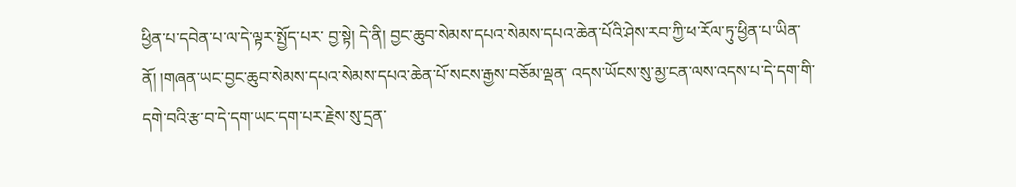ཕྱིན་པ་དབེན་པ་ལ་དེ་ལྟར་སྤྱོད་པར་ བྱ་སྟེ། དེ་ནི། བྱང་ཆུབ་སེམས་དཔའ་སེམས་དཔའ་ཆེན་པོའི་ཤེས་རབ་ཀྱི་ཕ་རོལ་ཏུ་ཕྱིན་པ་ཡིན་ནོ། །གཞན་ཡང་བྱང་ཆུབ་སེམས་དཔའ་སེམས་དཔའ་ཆེན་པོ་སངས་རྒྱས་བཅོམ་ལྡན་ འདས་ཡོངས་སུ་མྱ་ངན་ལས་འདས་པ་དེ་དག་གི་དགེ་བའི་རྩ་བ་དེ་དག་ཡང་དག་པར་རྗེས་སུ་དྲན་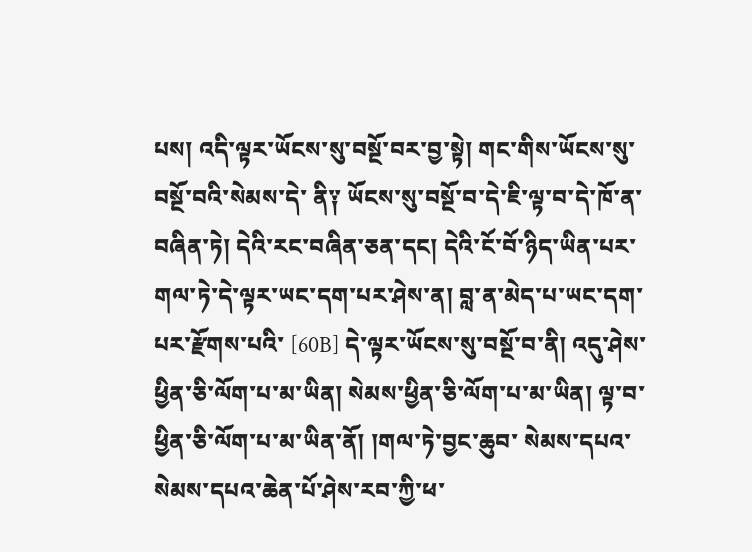པས། འདི་ལྟར་ཡོངས་སུ་བསྔོ་བར་བྱ་སྟེ། གང་གིས་ཡོངས་སུ་བསྔོ་བའི་སེམས་དེ་ ནི༑ ཡོངས་སུ་བསྔོ་བ་དེ་ཇི་ལྟ་བ་དེ་ཁོ་ན་བཞིན་ཏེ། དེའི་རང་བཞིན་ཅན་དང། དེའི་ངོ་བོ་ཉིད་ཡིན་པར་གལ་ཏེ་དེ་ལྟར་ཡང་དག་པར་ཤེས་ན། བླ་ན་མེད་པ་ཡང་དག་པར་རྫོགས་པའི་ [60B] དེ་ལྟར་ཡོངས་སུ་བསྔོ་བ་ནི། འདུ་ཤེས་ཕྱིན་ཅི་ལོག་པ་མ་ཡིན། སེམས་ཕྱིན་ཅི་ལོག་པ་མ་ཡིན། ལྟ་བ་ཕྱིན་ཅི་ལོག་པ་མ་ཡིན་ནོ། །གལ་ཏེ་བྱང་ཆུབ་ སེམས་དཔའ་སེམས་དཔའ་ཆེན་པོ་ཤེས་རབ་ཀྱི་ཕ་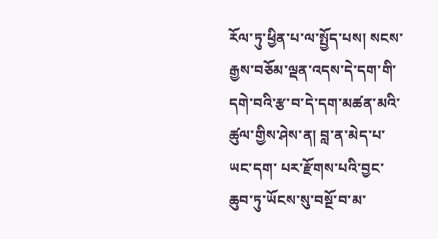རོལ་ཏུ་ཕྱིན་པ་ལ་སྤྱོད་པས། སངས་རྒྱས་བཅོམ་ལྡན་འདས་དེ་དག་གི་དགེ་བའི་རྩ་བ་དེ་དག་མཚན་མའི་ཚུལ་གྱིས་ཤེས་ན། བླ་ན་མེད་པ་ཡང་དག་ པར་རྫོགས་པའི་བྱང་ཆུབ་ཏུ་ཡོངས་སུ་བསྔོ་བ་མ་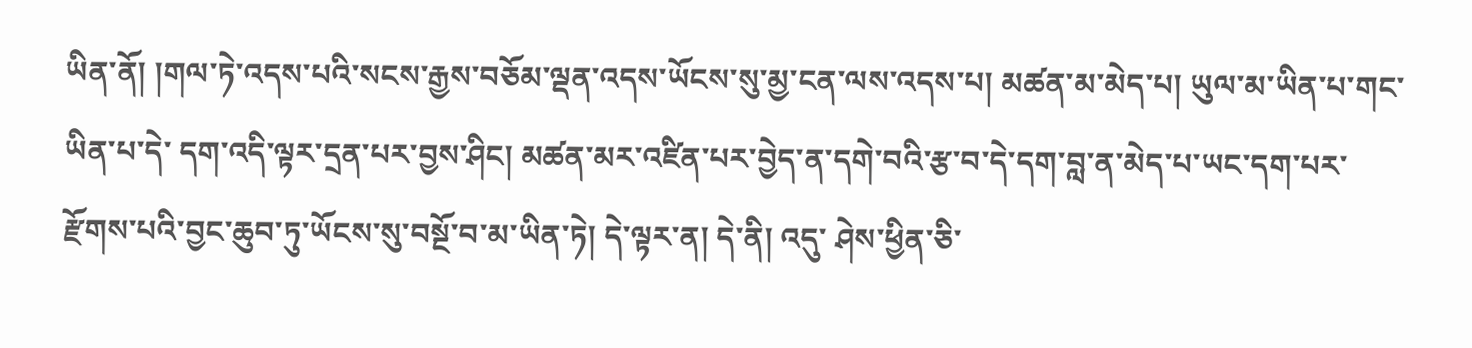ཡིན་ནོ། །གལ་ཏེ་འདས་པའི་སངས་རྒྱས་བཅོམ་ལྡན་འདས་ཡོངས་སུ་མྱ་ངན་ལས་འདས་པ། མཚན་མ་མེད་པ། ཡུལ་མ་ཡིན་པ་གང་ཡིན་པ་དེ་ དག་འདི་ལྟར་དྲན་པར་བྱས་ཤིང། མཚན་མར་འཛིན་པར་བྱེད་ན་དགེ་བའི་རྩ་བ་དེ་དག་བླ་ན་མེད་པ་ཡང་དག་པར་རྫོགས་པའི་བྱང་ཆུབ་ཏུ་ཡོངས་སུ་བསྔོ་བ་མ་ཡིན་ཏེ། དེ་ལྟར་ན། དེ་ནི། འདུ་ ཤེས་ཕྱིན་ཅི་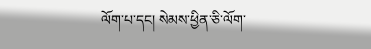ལོག་པ་དང། སེམས་ཕྱིན་ཅི་ལོག་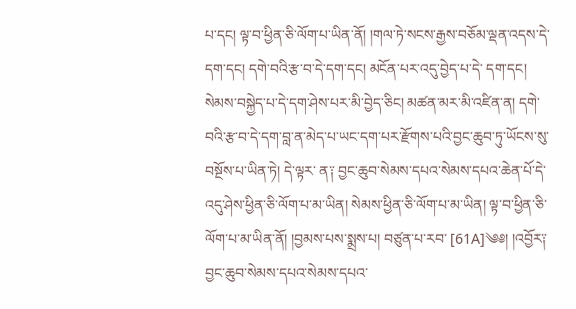པ་དང། ལྟ་བ་ཕྱིན་ཅི་ལོག་པ་ཡིན་ནོ། །གལ་ཏེ་སངས་རྒྱས་བཅོམ་ལྡན་འདས་དེ་དག་དང། དགེ་བའི་རྩ་བ་དེ་དག་དང། མངོན་པར་འདུ་བྱེད་པ་དེ་ དག་དང། སེམས་བསྐྱེད་པ་དེ་དག་ཤེས་པར་མི་བྱེད་ཅིང། མཚན་མར་མི་འཛིན་ན། དགེ་བའི་རྩ་བ་དེ་དག་བླ་ན་མེད་པ་ཡང་དག་པར་རྫོགས་པའི་བྱང་ཆུབ་ཏུ་ཡོངས་སུ་བསྔོས་པ་ཡིན་ཏེ། དེ་ལྟར་ ན༑ བྱང་ཆུབ་སེམས་དཔའ་སེམས་དཔའ་ཆེན་པོ་དེ་འདུ་ཤེས་ཕྱིན་ཅི་ལོག་པ་མ་ཡིན། སེམས་ཕྱིན་ཅི་ལོག་པ་མ་ཡིན། ལྟ་བ་ཕྱིན་ཅི་ལོག་པ་མ་ཡིན་ནོ། །བྱམས་པས་སྨྲས་པ། བཙུན་པ་རབ་ [61A]༄༅། །འབྱོར༑ བྱང་ཆུབ་སེམས་དཔའ་སེམས་དཔའ་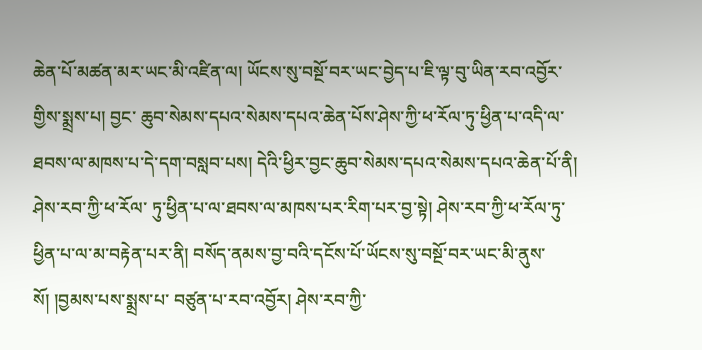ཆེན་པོ་མཚན་མར་ཡང་མི་འཛིན་ལ། ཡོངས་སུ་བསྔོ་བར་ཡང་བྱེད་པ་ཇི་ལྟ་བུ་ཡིན་རབ་འབྱོར་གྱིས་སྨྲས་པ། བྱང་ ཆུབ་སེམས་དཔའ་སེམས་དཔའ་ཆེན་པོས་ཤེས་ཀྱི་ཕ་རོལ་ཏུ་ཕྱིན་པ་འདི་ལ་ཐབས་ལ་མཁས་པ་དེ་དག་བསླབ་པས། དེའི་ཕྱིར་བྱང་ཆུབ་སེམས་དཔའ་སེམས་དཔའ་ཆེན་པོ་ནི། ཤེས་རབ་ཀྱི་ཕ་རོལ་ ཏུ་ཕྱིན་པ་ལ་ཐབས་ལ་མཁས་པར་རིག་པར་བྱ་སྟེ། ཤེས་རབ་ཀྱི་ཕ་རོལ་ཏུ་ཕྱིན་པ་ལ་མ་བརྟེན་པར་ནི། བསོད་ནམས་བྱ་བའི་དངོས་པོ་ཡོངས་སུ་བསྔོ་བར་ཡང་མི་ནུས་སོ། །བྱམས་པས་སྨྲས་པ་ བཙུན་པ་རབ་འབྱོར། ཤེས་རབ་ཀྱི་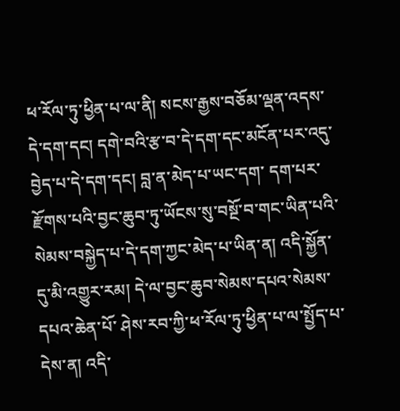ཕ་རོལ་ཏུ་ཕྱིན་པ་ལ་ནི། སངས་རྒྱས་བཅོམ་ལྡན་འདས་དེ་དག་དང། དགེ་བའི་རྩ་བ་དེ་དག་དང་མངོན་པར་འདུ་བྱེད་པ་དེ་དག་དང། བླ་ན་མེད་པ་ཡང་དག་ དག་པར་རྫོགས་པའི་བྱང་ཆུབ་ཏུ་ཡོངས་སུ་བསྔོ་བ་གང་ཡིན་པའི་སེམས་བསྐྱེད་པ་དེ་དག་ཀྱང་མེད་པ་ཡིན་ན། འདི་སྐྱོན་དུ་མི་འགྱུར་རམ། དེ་ལ་བྱང་ཆུབ་སེམས་དཔའ་སེམས་དཔའ་ཆེན་པོ་ ཤེས་རབ་ཀྱི་ཕ་རོལ་ཏུ་ཕྱིན་པ་ལ་སྤྱོད་པ་དེས་ན། འདི་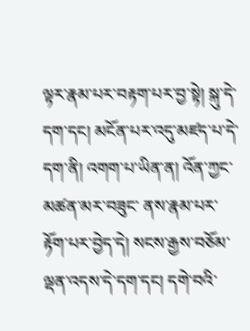ལྟར་རྣམ་པར་བརྟག་པར་བྱ་སྟེ། སྐུ་དེ་དག་དང། མངོན་པར་འདུ་མཛད་པ་དེ་དག་ནི། འགག་པ་ཡིན་ན། འོན་ཀྱང་མཚན་མར་བཟུང་ ནས་རྣམ་པར་རྟོག་པར་བྱེད་དེ། སངས་རྒྱས་བཅོམ་ལྡན་འདས་དེ་དག་དང། དགེ་བའི་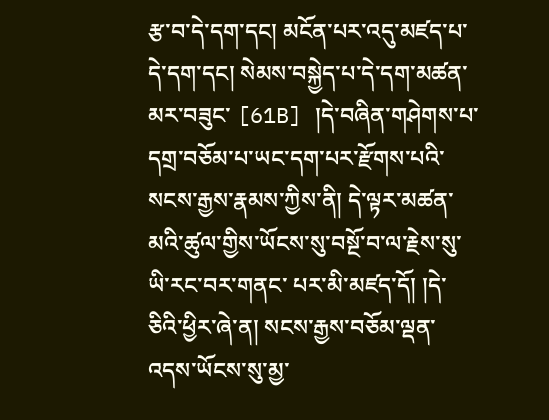རྩ་བ་དེ་དག་དང། མངོན་པར་འདུ་མཛད་པ་དེ་དག་དང། སེམས་བསྐྱེད་པ་དེ་དག་མཚན་མར་བཟུང་ [61B] །དེ་བཞིན་གཤེགས་པ་དགྲ་བཅོམ་པ་ཡང་དག་པར་རྫོགས་པའི་སངས་རྒྱས་རྣམས་ཀྱིས་ནི། དེ་ལྟར་མཚན་མའི་ཚུལ་གྱིས་ཡོངས་སུ་བསྔོ་བ་ལ་རྗེས་སུ་ཡི་རང་བར་གནང་ པར་མི་མཛད་དོ། །དེ་ཅིའི་ཕྱིར་ཞེ་ན། སངས་རྒྱས་བཅོམ་ལྡན་འདས་ཡོངས་སུ་མྱ་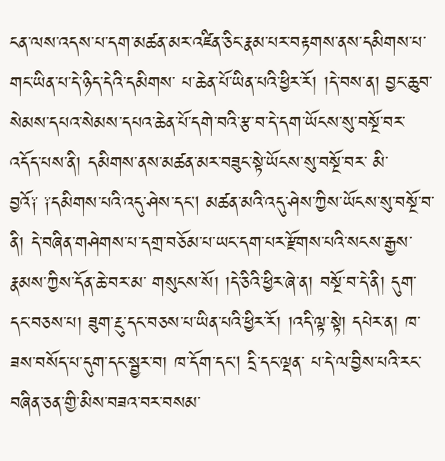ངན་ལས་འདས་པ་དག་མཚན་མར་འཛིན་ཅིང་རྣམ་པར་བརྟགས་ནས་དམིགས་པ་གང་ཡིན་པ་དེ་ཉིད་དེའི་དམིགས་ པ་ཆེན་པོ་ཡིན་པའི་ཕྱིར་རོ། །དེ་བས་ན། བྱང་ཆུབ་སེམས་དཔའ་སེམས་དཔའ་ཆེན་པོ་དགེ་བའི་རྩ་བ་དེ་དག་ཡོངས་སུ་བསྔོ་བར་འདོད་པས་ནི། དམིགས་ནས་མཚན་མར་བཟུང་སྟེ་ཡོངས་སུ་བསྔོ་བར་ མི་བྱའོ༑ ༑དམིགས་པའི་འདུ་ཤེས་དང། མཚན་མའི་འདུ་ཤེས་ཀྱིས་ཡོངས་སུ་བསྔོ་བ་ནི། དེ་བཞིན་གཤེགས་པ་དགྲ་བཅོམ་པ་ཡང་དག་པར་རྫོགས་པའི་སངས་རྒྱས་རྣམས་ཀྱིས་དོན་ཆེ་བར་མ་ གསུངས་སོ། །དེ་ཅིའི་ཕྱིར་ཞེ་ན། བསྔོ་བ་དེ་ནི། དུག་དང་བཅས་པ། ཟུག་རྔུ་དང་བཅས་པ་ཡིན་པའི་ཕྱིར་རོ། །འདི་ལྟ་སྟེ། དཔེར་ན། ཁ་ཟས་བསོད་པ་དུག་དང་སྦྱར་བ། ཁ་དོག་དང། དྲི་དང་ལྡན་ པ་དེ་ལ་བྱིས་པའི་རང་བཞིན་ཅན་གྱི་མིས་བཟའ་བར་བསམ་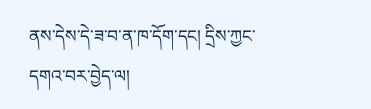ནས་དེས་དེ་ཟ་བ་ན་ཁ་དོག་དང། དྲིས་ཀྱང་དགའ་བར་བྱེད་ལ།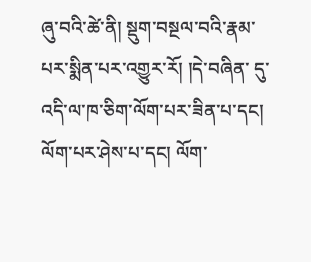ཞུ་བའི་ཚེ་ནི། སྡུག་བསྔལ་བའི་རྣམ་པར་སྨིན་པར་འགྱུར་རོ། །དེ་བཞིན་ དུ་འདི་ལ་ཁ་ཅིག་ལོག་པར་ཟིན་པ་དང། ལོག་པར་ཤེས་པ་དང། ལོག་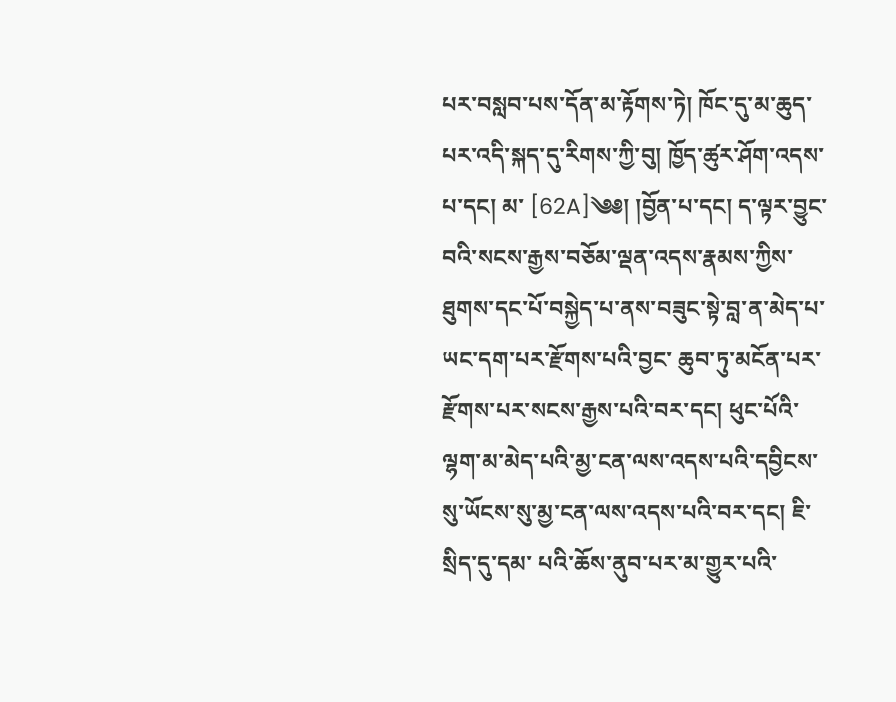པར་བསླབ་པས་དོན་མ་རྟོགས་ཏེ། ཁོང་དུ་མ་ཆུད་པར་འདི་སྐད་དུ་རིགས་ཀྱི་བུ། ཁྱོད་ཚུར་ཤོག་འདས་པ་དང། མ་ [62A]༄༅། །བྱོན་པ་དང། ད་ལྟར་བྱུང་བའི་སངས་རྒྱས་བཅོམ་ལྡན་འདས་རྣམས་ཀྱིས་ཐུགས་དང་པོ་བསྐྱེད་པ་ནས་བཟུང་སྟེ་བླ་ན་མེད་པ་ཡང་དག་པར་རྫོགས་པའི་བྱང་ ཆུབ་ཏུ་མངོན་པར་རྫོགས་པར་སངས་རྒྱས་པའི་བར་དང། ཕུང་པོའི་ལྷག་མ་མེད་པའི་མྱ་ངན་ལས་འདས་པའི་དབྱིངས་སུ་ཡོངས་སུ་མྱ་ངན་ལས་འདས་པའི་བར་དང། ཇི་སྲིད་དུ་དམ་ པའི་ཆོས་ནུབ་པར་མ་གྱུར་པའི་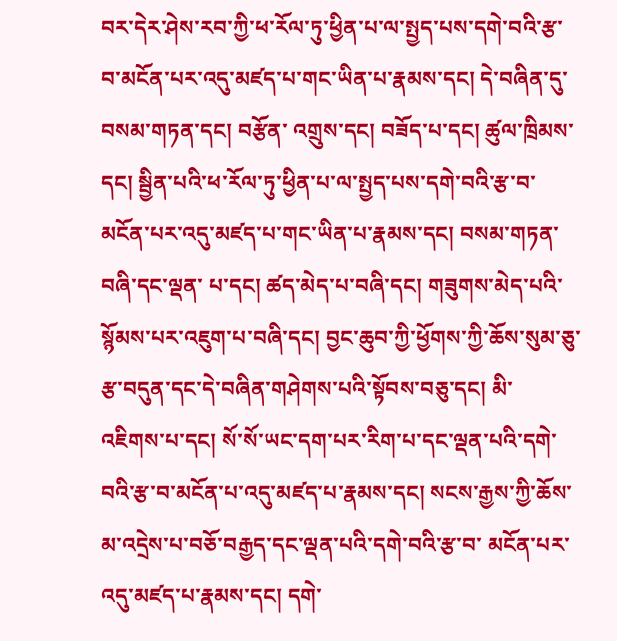བར་དེར་ཤེས་རབ་ཀྱི་ཕ་རོལ་ཏུ་ཕྱིན་པ་ལ་སྤྱད་པས་དགེ་བའི་རྩ་བ་མངོན་པར་འདུ་མཛད་པ་གང་ཡིན་པ་རྣམས་དང། དེ་བཞིན་དུ་བསམ་གཏན་དང། བརྩོན་ འགྲུས་དང། བཟོད་པ་དང། ཚུལ་ཁྲིམས་དང། སྦྱིན་པའི་ཕ་རོལ་ཏུ་ཕྱིན་པ་ལ་སྤྱད་པས་དགེ་བའི་རྩ་བ་མངོན་པར་འདུ་མཛད་པ་གང་ཡིན་པ་རྣམས་དང། བསམ་གཏན་བཞི་དང་ལྡན་ པ་དང། ཚད་མེད་པ་བཞི་དང། གཟུགས་མེད་པའི་སྙོམས་པར་འཇུག་པ་བཞི་དང། བྱང་ཆུབ་ཀྱི་ཕྱོགས་ཀྱི་ཆོས་སུམ་ཅུ་རྩ་བདུན་དང་དེ་བཞིན་གཤེགས་པའི་སྟོབས་བཅུ་དང། མི་ འཇིགས་པ་དང། སོ་སོ་ཡང་དག་པར་རིག་པ་དང་ལྡན་པའི་དགེ་བའི་རྩ་བ་མངོན་པ་འདུ་མཛད་པ་རྣམས་དང། སངས་རྒྱས་ཀྱི་ཆོས་མ་འདྲེས་པ་བཅོ་བརྒྱད་དང་ལྡན་པའི་དགེ་བའི་རྩ་བ་ མངོན་པར་འདུ་མཛད་པ་རྣམས་དང། དགེ་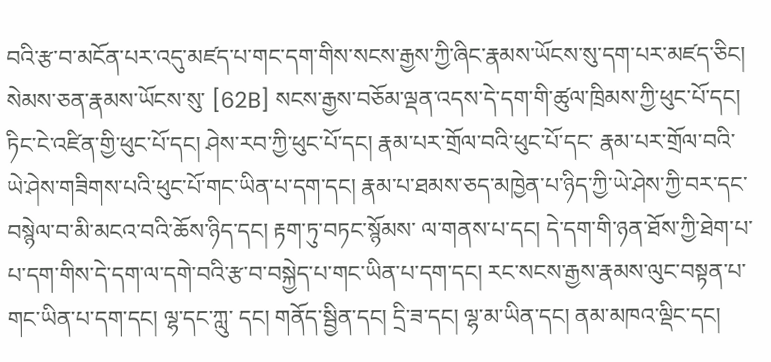བའི་རྩ་བ་མངོན་པར་འདུ་མཛད་པ་གང་དག་གིས་སངས་རྒྱས་ཀྱི་ཞིང་རྣམས་ཡོངས་སུ་དག་པར་མཛད་ཅིང། སེམས་ཅན་རྣམས་ཡོངས་སུ་ [62B] སངས་རྒྱས་བཅོམ་ལྡན་འདས་དེ་དག་གི་ཚུལ་ཁྲིམས་ཀྱི་ཕུང་པོ་དང། ཏིང་ངེ་འཛིན་གྱི་ཕུང་པོ་དང། ཤེས་རབ་ཀྱི་ཕུང་པོ་དང། རྣམ་པར་གྲོལ་བའི་ཕུང་པོ་དང་ རྣམ་པར་གྲོལ་བའི་ཡེ་ཤེས་གཟིགས་པའི་ཕུང་པོ་གང་ཡིན་པ་དག་དང། རྣམ་པ་ཐམས་ཅད་མཁྱེན་པ་ཉིད་ཀྱི་ཡེ་ཤེས་ཀྱི་བར་དང་བསྙེལ་བ་མི་མངའ་བའི་ཆོས་ཉིད་དང། རྟག་ཏུ་བཏང་སྙོམས་ ལ་གནས་པ་དང། དེ་དག་གི་ཉན་ཐོས་ཀྱི་ཐེག་པ་པ་དག་གིས་དེ་དག་ལ་དགེ་བའི་རྩ་བ་བསྐྱེད་པ་གང་ཡིན་པ་དག་དང། རང་སངས་རྒྱས་རྣམས་ལུང་བསྟན་པ་གང་ཡིན་པ་དག་དང། ལྷ་དང་ཀླུ་ དང། གནོད་སྦྱིན་དང། དྲི་ཟ་དང། ལྷ་མ་ཡིན་དང། ནམ་མཁའ་ལྡིང་དང།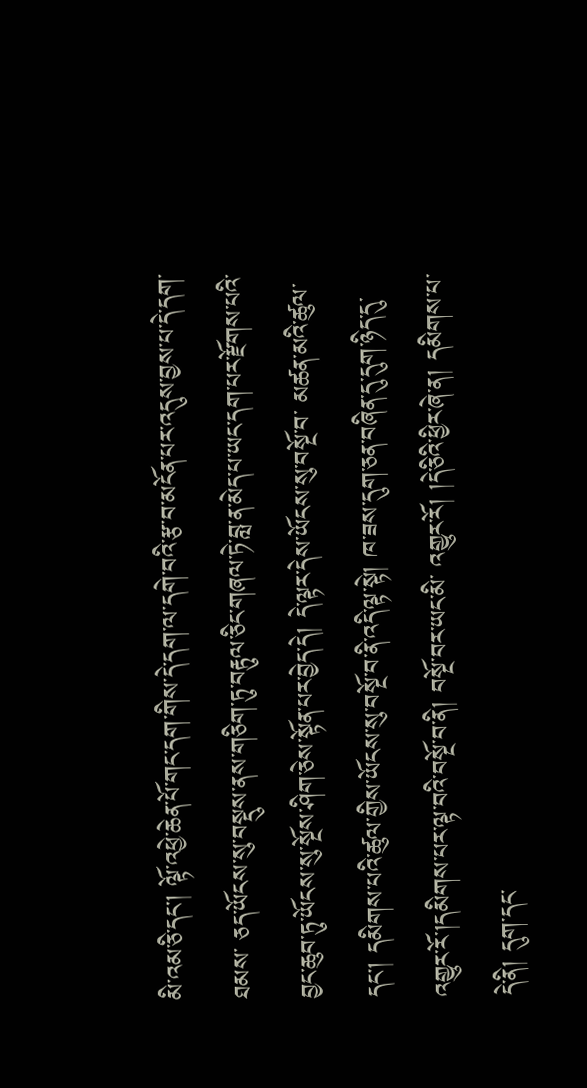མི་འམ་ཅི་དང། ལྟོ་འཕྱེ་ཆེན་པོ་གང་དག་གིས་དེ་དག་ལ་དགེ་བའི་རྩ་བ་མངོན་པར་འདུས་བྱས་པ་དེ་དག་ཐམས་ ཅད་ཡོངས་སུ་བསྡུས་ནས་གཅིག་ཏུ་བརྟུལ་ཅིང་གཞལ་ཏེ་བླ་ན་མེད་པ་ཡང་དག་པར་རྫོགས་པའི་བྱང་ཆུབ་ཏུ་ཡོངས་སུ་སྔོས་ཤིག་ཅེས་སྟོན་པར་བྱེད་དེ། དེ་ལྟར་དེས་ཡོངས་སུ་བསྔོ་བ་ མཚན་མའི་ཚུལ་དང། དམིགས་པའི་ཚུལ་གྱིས་ཡོངས་སུ་བསྔོ་བ་ནི་འདི་ལྟ་སྟེ། ཁ་ཟས་དུག་ཅན་བཞིན་དུ་དུག་ཉིད་དུ་འགྱུར་རོ་།དམིགས་པར་ལྟ་བའི་བསྔོ་བ་ནི། བསྔོ་བར་ཡང་མི་ འགྱུར་རོ། །དེ་ཅིའི་ཕྱིར་ཞེ་ན། དམིགས་པ་དེ་ནི། དུག་དང་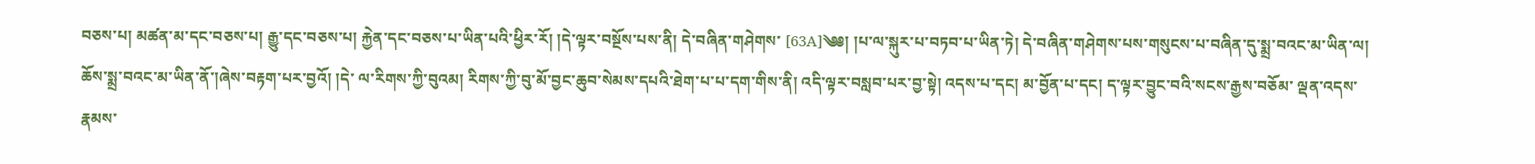བཅས་པ། མཚན་མ་དང་བཅས་པ། རྒྱུ་དང་བཅས་པ། རྐྱེན་དང་བཅས་པ་ཡིན་པའི་ཕྱིར་རོ། །དེ་ལྟར་བསྔོས་པས་ནི། དེ་བཞིན་གཤེགས་ [63A]༄༅། །པ་ལ་སྐུར་པ་བཏབ་པ་ཡིན་ཏེ། དེ་བཞིན་གཤེགས་པས་གསུངས་པ་བཞིན་དུ་སྨྲ་བའང་མ་ཡིན་ལ། ཆོས་སྨྲ་བའང་མ་ཡིན་ནོ་།ཞེས་བརྟག་པར་བྱའོ། །དེ་ ལ་རིགས་ཀྱི་བུའམ། རིགས་ཀྱི་བུ་མོ་བྱང་ཆུབ་སེམས་དཔའི་ཐེག་པ་པ་དག་གིས་ནི། འདི་ལྟར་བསླབ་པར་བྱ་སྟེ། འདས་པ་དང། མ་བྱོན་པ་དང། ད་ལྟར་བྱུང་བའི་སངས་རྒྱས་བཅོམ་ ལྡན་འདས་རྣམས་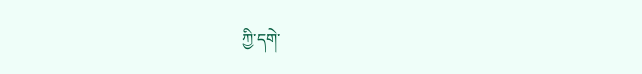ཀྱི་དགེ་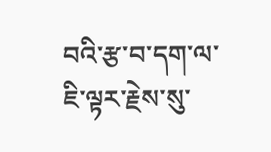བའི་རྩ་བ་དག་ལ་ཇི་ལྟར་རྗེས་སུ་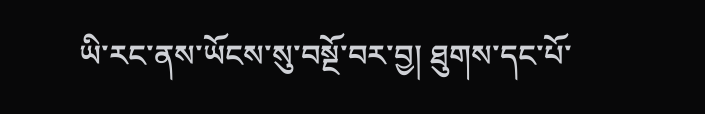ཡི་རང་ནས་ཡོངས་སུ་བསྔོ་བར་བྱ། ཐུགས་དང་པོ་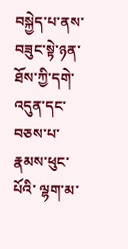བསྐྱེད་པ་ནས་བཟུང་སྟེ་ཉན་ཐོས་ཀྱི་དགེ་འདུན་དང་བཅས་པ་རྣམས་ཕུང་པོའི་ ལྷག་མ་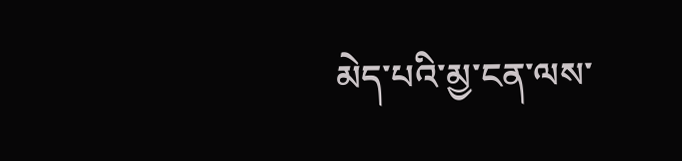མེད་པའི་མྱ་ངན་ལས་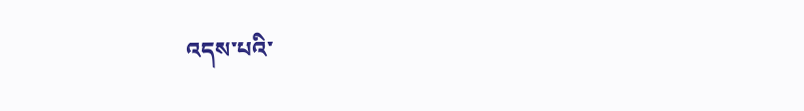འདས་པའི་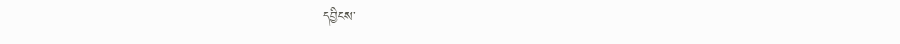དབྱིངས་